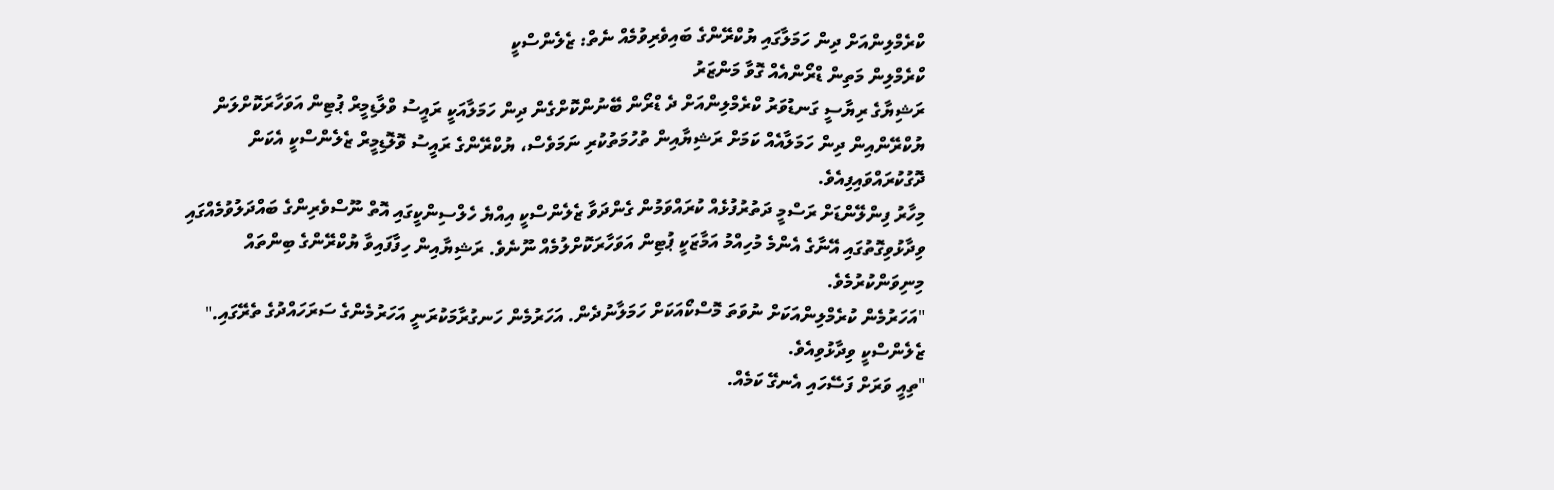ކްރެމްލިންއަށް ދިން ހަމަލާގައި ޔުކްރޭންގެ ބައިވެރިވުމެއް ނެތް: ޒެލެންސްކީ
ކްރެމްލިން މަތިން ޑްރޯންއެއް ގޮވާ މަންޒަރު
ރަޝިޔާގެ ރިޔާސީ ގަނޑުވަރު ކްރެމްލިންއަށް ދެ ޑްރޯން ބޭނުންކޮށްގެން ދިން ހަމަލާއަކީ ރައީސު ވްލާޑިމީރް ޕުޓިން އަވަހާރަކޮށްލަން ޔުކްރޭންއިން ދިން ހަމަލާއެއް ކަމަށް ރަޝިޔާއިން ތުހުމަތުކުރި ނަމަވެސް، ޔުކްރޭންގެ ރައީސު ވޮލޮޑިމީރް ޒެލެންސްކީ އެކަން ދޮގުކުރައްވައިފިއެވެ.
މިހާރު ފިންލޭންޑަށް ރަސްމީ ދަތުރުފުޅެއް ކުރައްވަމުން ގެންދަވާ ޒެލެންސްކީ އިއްޔެ ހެލްސިންކީގައި އޮތް ނޫސްވެރިންގެ ބައްދަލުވުމެއްގައި ވިދާޅުވިގޮތުގައި އޭނާގެ އެންމެ މުހިއްމު އަމާޒަކީ ޕުޓިން އަވަހާރަކޮށްލުމެއް ނޫނެވެ. ރަޝިޔާއިން ހިފާފައިވާ ޔުކްރޭންގެ ބިންތައް މިނިވަންކުރުމެވެ.
"އަހަރުމެން ކުރެމްލިންއަކަށް ނުވަތަ މޮސްކޯއަކަށް ހަމަލާނުދެން. އަހަރުމެން ހަނގުރާމަކުރަނީ އަހަރުމެންގެ ސަރަހައްދުގެ ތެރޭގައި." ޒެލެންސްކީ ވިދާޅުވިއެވެ.
"ތިއީ ވަރަށް ފަސޭހައި އެނގޭ ކަމެއް.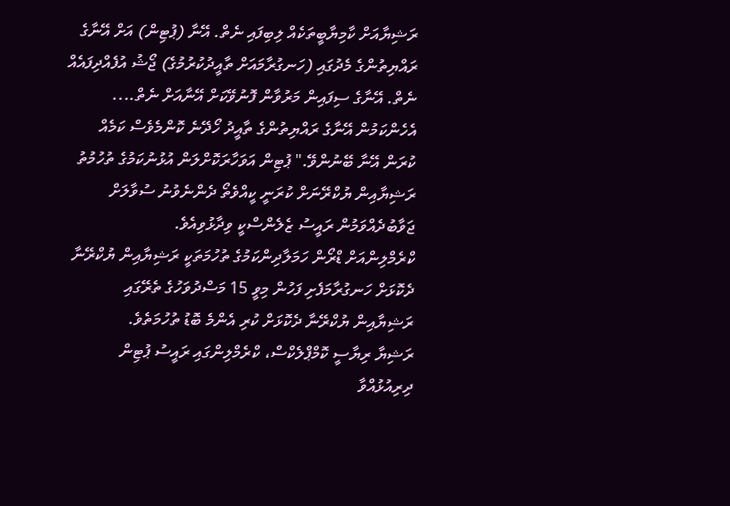ރަޝިޔާއަށް ކާމިޔާބީތަކެއް ލިބިފައި ނެތް. އޭނާ (ޕުޓިން) އަށް އޭނާގެ ރައްޔިތުންގެ މެދުގައި (ހަނގުރާމައަށް ތާއީދުކުރުމުގެ) ޖޯޝު އުފެއްދިފައެއް ނެތް. އޭނާގެ ސިފައިން މަރުވާން ފޮނުވޭކަށް އޭނާއަށް ނެތް.... އެހެންކަމުން އޭނާގެ ރައްޔިތުންގެ ތާއީދު ހޯދޭނެ ކޮންމެވެސް ކަމެއް ކުރަން އޭނާ ބޭނުންވޭ." ޕުޓިން އަވަހާރަކޮށްލަން އުޅުނުކަމުގެ ތުހުމުތު ރަޝިޔާއިން ޔުކްރޭނަށް ކުރަނީ ކީއްވެތޯ ދެންނެވުނު ސުވާލަށް ޖަވާބުދެއްވަމުން ރައީސު ޒެލެންސްކީ ވިދާޅުވިއެވެ.
ކްރެމްލިންއަށް ޑްރޯން ހަމަލާދިންކަމުގެ ތުހުމަތަކީ ރަޝިޔާއިން ޔުކްރޭނާ ދެކޮޅަށް ހަނގުރާމަފެށި ފަހުން މިވީ 15 މަސްދުވަހުގެ ތެރޭގައި ރަޝިޔާއިން ޔުކްރޭނާ ދެކޮޅަށް ކުރި އެންމެ ބޮޑު ތުހުމަތެވެ.
ރަޝިޔާ ރިޔާސީ ކޮމްޕްލެކްސް، ކްރެމްލިންގައި ރައީސު ޕުޓިން ދިރިއުޅުއްވާ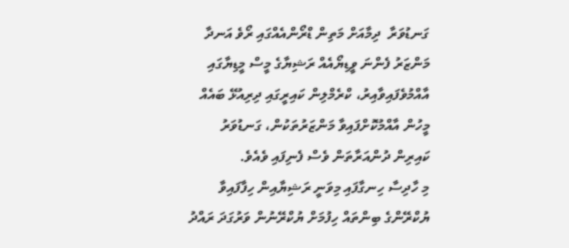ގަނޑުވަރާ  ދިމާއަށް މަތިން ޑްރޯންއެއްގައި ރޯވެ އަނދާ މަންޒަރު ފެންނަ ވީޑިޔޯއެއް ރަޝިޔާގެ މީސް މީޑިޔާގައި އާއްމުވެފައިވާއިރު، ކްރެމްލިން ކައިރީގައި ދިރިއުޅޭ ބައެއް މީހުން އާއްމުކޮށްފައިވާ މަންޒަރުތަކުން، ގަނޑުވަރު ކައިރިން ދުންއަރާތަން ވެސް ފެނިފައި ވެއެވެ.
މި ހާދިސާ ހިނގާފައި މިވަނީ ރަޝިޔާއިން ހިފާފައިވާ ޔުކްރޭންގެ ބިންތައް ހިފުމަށް ޔުކްރޭނުން ވަރުގަދަ ރައްދު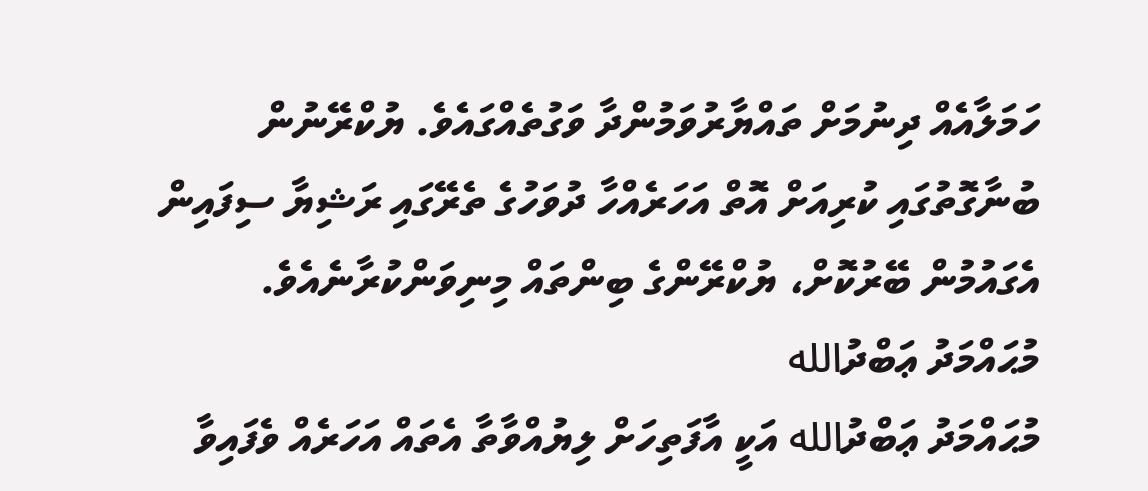ހަމަލާއެއް ދިނުމަށް ތައްޔާރުވަމުންދާ ވަގުތެއްގައެވެ. ޔުކްރޭނުން ބުނާގޮތުގައި ކުރިއަށް އޮތް އަހަރެއްހާ ދުވަހުގެ ތެރޭގައި ރަޝިޔާ ސިފައިން އެގައުމުން ބޭރުކޮށް، ޔުކްރޭންގެ ބިންތައް މިނިވަންކުރާނެއެވެ.
މުޙައްމަދު ޢަބްދުالله
މުޙައްމަދު ޢަބްދުالله އަކީ އާފަތިހަށް ލިޔުއްވާތާ އެތައް އަހަރެއް ވެފައިވާ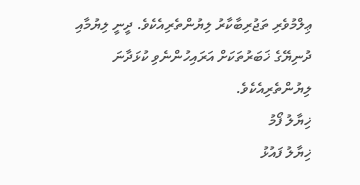ޢިލްމުވެރި ތަޖުރިބާކާރު ލިޔުންތެރިއެކެވެ. ދީނީ ލިޔުމާއި ދުނިޔޭގެ ޚަބަރުތަކަށް އަރައިހުންނެވި ކުޅަދާނަ ލިޔުންތެރިއެކެވެ.
ޚިޔާލު ފޯމު
ޚިޔާލު ފައުޅު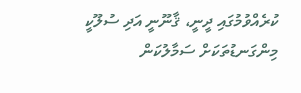ކުރެއްވުމުގައި ދީނީ، ޤާނޫނީ އަދި ސުލޫކީ މިންގަނޑުތަކަށް ސަމާލުކަން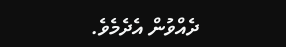ދެއްވުން އެދެމެވެ.